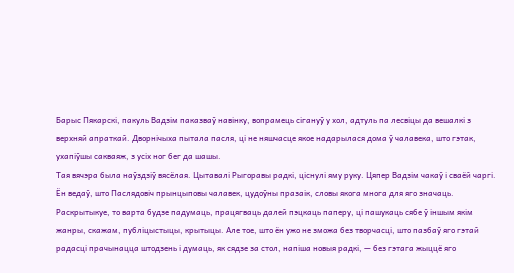Барыс Пякарскі, пакуль Вадзім паказваў навінку, вопрамець сігануў у хол, адтуль па лесвіцы да вешалкі з верхняй апраткай. Дворнічыха пытала пасля, ці не няшчасце якое надарылася дома ў чалавека, што гэтак, ухапіўшы сакваяж, з усіх ног бег да шашы.
Тая вячэра была наўздзіў вясёлая. Цытавалі Рыгоравы радкі, ціснулі яму руку. Цяпер Вадзім чакаў і сваёй чаргі. Ён ведаў, што Паслядовіч прынцыповы чалавек, цудоўны празаік, словы якога многа для яго значаць. Раскрытыкуе, то варта будзе падумаць, працягваць далей пэцкаць паперу, ці пашукаць сябе ў іншым якім жанры, скажам, публіцыстыцы, крытыцы. Але тое, што ён ужо не зможа без творчасці, што пазбаў яго гэтай радасці прачынацца штодзень і думаць, як сядзе за стол, напіша новыя радкі, — без гэтага жыццё яго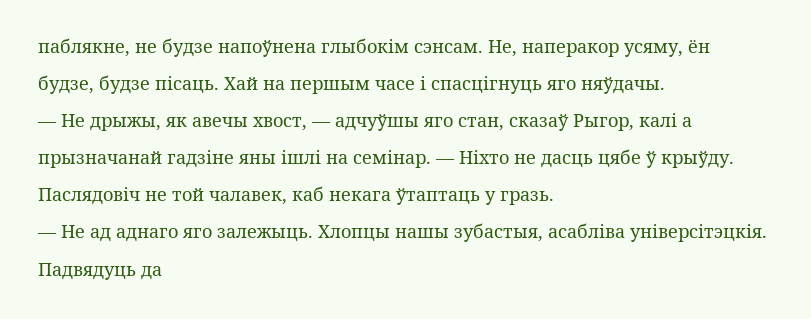паблякне, не будзе напоўнена глыбокім сэнсам. Не, наперакор усяму, ён будзе, будзе пісаць. Хай на першым часе і спасцігнуць яго няўдачы.
— Не дрыжы, як авечы хвост, — адчуўшы яго стан, сказаў Рыгор, калі а прызначанай гадзіне яны ішлі на семінар. — Ніхто не дасць цябе ў крыўду. Паслядовіч не той чалавек, каб некага ўтаптаць у гразь.
— Не ад аднаго яго залежыць. Хлопцы нашы зубастыя, асабліва універсітэцкія. Падвядуць да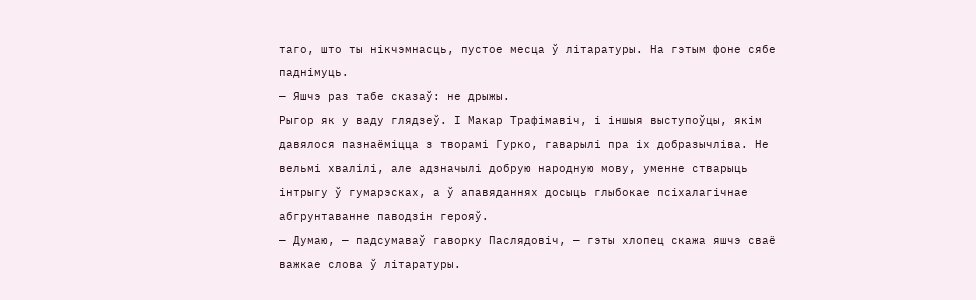таго, што ты нікчэмнасць, пустое месца ў літаратуры. На гэтым фоне сябе паднімуць.
— Яшчэ раз табе сказаў: не дрыжы.
Рыгор як у ваду глядзеў. І Макар Трафімавіч, і іншыя выступоўцы, якім давялося пазнаёміцца з творамі Гурко, гаварылі пра іх добразычліва. Не вельмі хвалілі, але адзначылі добрую народную мову, уменне стварыць інтрыгу ў гумарэсках, а ў апавяданнях досыць глыбокае псіхалагічнае абгрунтаванне паводзін герояў.
— Думаю, — падсумаваў гаворку Паслядовіч, — гэты хлопец скажа яшчэ сваё важкае слова ў літаратуры.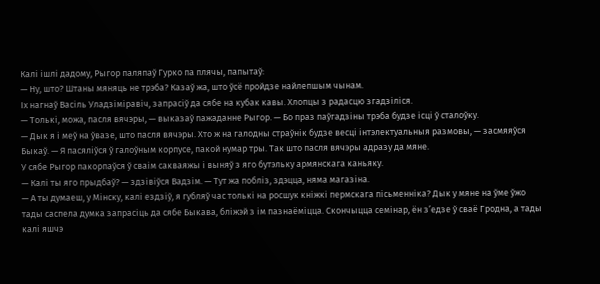Калі ішлі дадому, Рыгор паляпаў Гурко па плячы, папытаў:
— Ну, што? Штаны мяняць не трэба? Казаў жа, што ўсё пройдзе найлепшым чынам.
Іх нагнаў Васіль Уладзіміравіч, запрасіў да сябе на кубак кавы. Хлопцы з радасцю згадзіліся.
— Толькі, можа, пасля вячэры, — выказаў пажаданне Рыгор. — Бо праз паўгадзіны трэба будзе ісці ў сталоўку.
— Дык я і меў на ўвазе, што пасля вячэры. Хто ж на галодны страўнік будзе весці інтэлектуальныя размовы, — засмяяўся Быкаў. — Я пасяліўся ў галоўным корпусе, пакой нумар тры. Так што пасля вячэры адразу да мяне.
У сябе Рыгор пакорпаўся ў сваім сакваяжы і выняў з яго бутэльку армянскага каньяку.
— Калі ты яго прыдбаў? — здзівіўся Вадзім. — Тут жа побліз, здэцца, няма магазіна.
— А ты думаеш, у Мінску, калі ездзіў, я губляў час толькі на росшук кніжкі пермскага пісьменніка? Дык у мяне на ўме ўжо тады саспела думка запрасіць да сябе Быкава, бліжэй з ім пазнаёміцца. Скончыцца семінар, ён з’едзе ў сваё Гродна, а тады калі яшчэ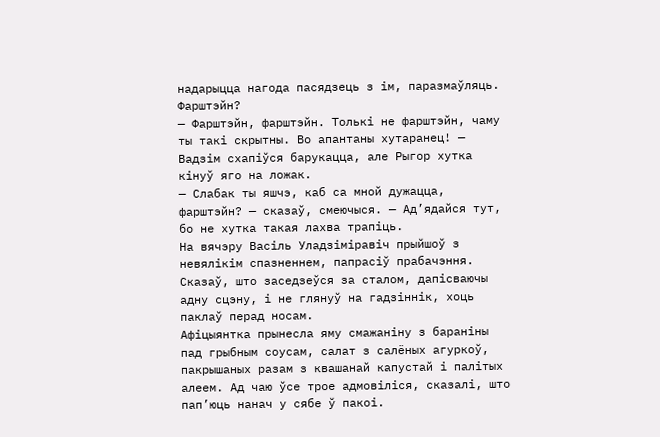надарыцца нагода пасядзець з ім, паразмаўляць. Фарштэйн?
— Фарштэйн, фарштэйн. Толькі не фарштэйн, чаму ты такі скрытны. Во апантаны хутаранец! — Вадзім схапіўся барукацца, але Рыгор хутка кінуў яго на ложак.
— Слабак ты яшчэ, каб са мной дужацца, фарштэйн? — сказаў, смеючыся. — Ад’ядайся тут, бо не хутка такая лахва трапіць.
На вячэру Васіль Уладзіміравіч прыйшоў з невялікім спазненнем, папрасіў прабачэння. Сказаў, што заседзеўся за сталом, дапісваючы адну сцэну, і не глянуў на гадзіннік, хоць паклаў перад носам.
Афіцыянтка прынесла яму смажаніну з бараніны пад грыбным соусам, салат з салёных агуркоў, пакрышаных разам з квашанай капустай і палітых алеем. Ад чаю ўсе трое адмовіліся, сказалі, што пап’юць нанач у сябе ў пакоі.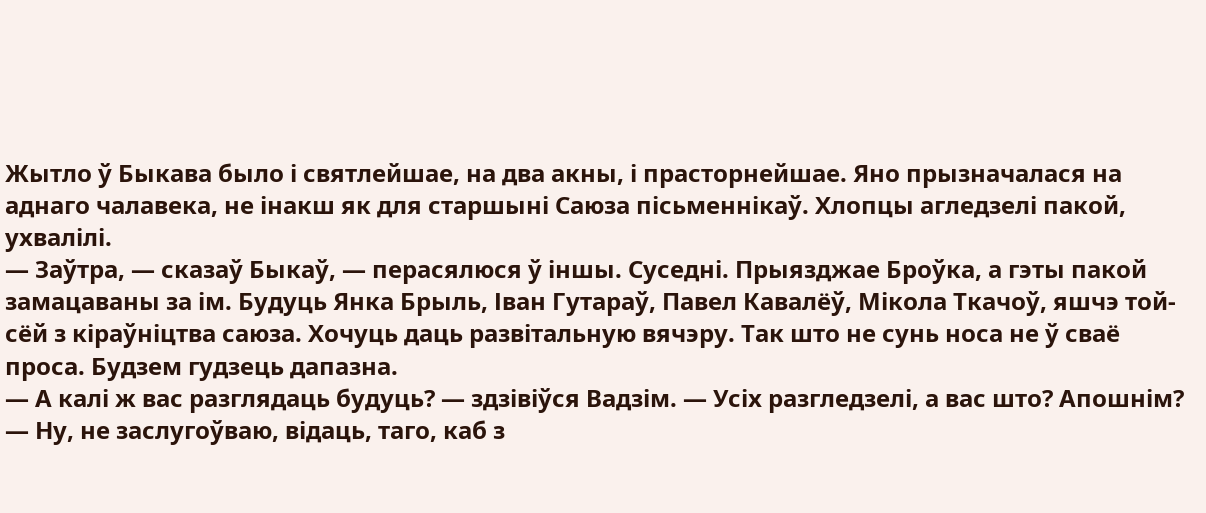Жытло ў Быкава было і святлейшае, на два акны, і прасторнейшае. Яно прызначалася на аднаго чалавека, не інакш як для старшыні Саюза пісьменнікаў. Хлопцы агледзелі пакой, ухвалілі.
— Заўтра, — сказаў Быкаў, — перасялюся ў іншы. Суседні. Прыязджае Броўка, а гэты пакой замацаваны за ім. Будуць Янка Брыль, Іван Гутараў, Павел Кавалёў, Мікола Ткачоў, яшчэ той-сёй з кіраўніцтва саюза. Хочуць даць развітальную вячэру. Так што не сунь носа не ў сваё проса. Будзем гудзець дапазна.
— А калі ж вас разглядаць будуць? — здзівіўся Вадзім. — Усіх разгледзелі, а вас што? Апошнім?
— Ну, не заслугоўваю, відаць, таго, каб з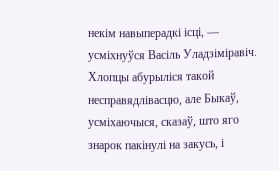некім навыперадкі ісці, — усміхнуўся Васіль Уладзіміравіч.
Хлопцы абурыліся такой несправядлівасцю, але Быкаў, усміхаючыся, сказаў, што яго знарок пакінулі на закусь, і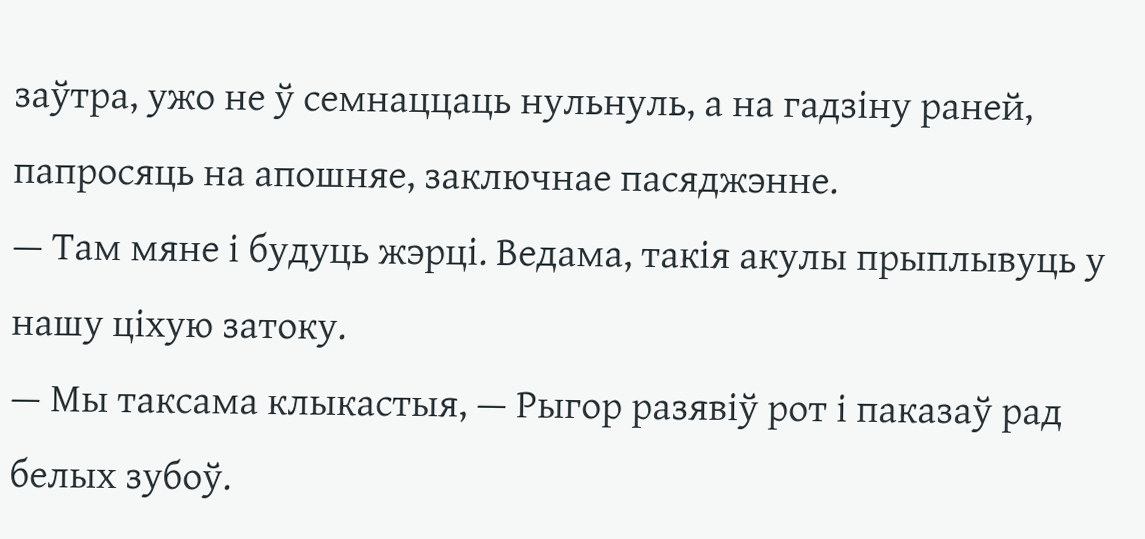заўтра, ужо не ў семнаццаць нульнуль, а на гадзіну раней, папросяць на апошняе, заключнае пасяджэнне.
— Там мяне і будуць жэрці. Ведама, такія акулы прыплывуць у нашу ціхую затоку.
— Мы таксама клыкастыя, — Рыгор разявіў рот і паказаў рад белых зубоў.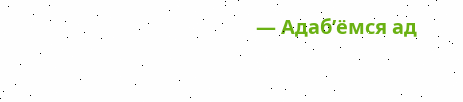— Адаб’ёмся ад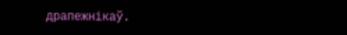драпежнікаў.